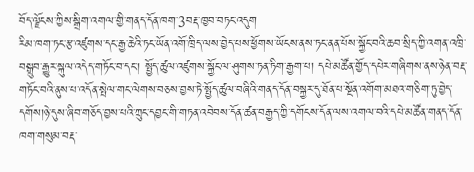བོད་ལྗོངས་ཀྱིས་སྒྲིག་འགལ་གྱི་གནད་དོན་ཁག་3བརྡ་ཁྱབ་བཏང་འདུག
རིམ་ཁག་ཏང་རྩ་འཛུགས་དང་རྒྱ་ཆེའི་ཏང་ཡོན་འགོ་ཁྲིད་ལས་བྱེད་པས་ཕྱོགས་ཡོངས་ནས་ཏང་ནན་པོས་སྐྱོང་བའི་ཆབ་སྲིད་ཀྱི་འགན་འཁྲི་བསྒྲུབ་རྒྱུར་སྐུལ་འདེད་གཏོང་བ་དང་། སྤྱོད་ཚུལ་འཛུགས་སྐྱོང་ལ་ཤུགས་ཏན་ཏིག་རྒྱག་པ། དཔེ་མཚོན་གྱོད་དཔེར་གཞིགས་ནས་ཉེན་བརྡ་གཏོང་བའི་ནུས་པ་འདོན་སྤེལ་གང་ལེགས་བཅས་བྱས་ཏེ་སྤྱོད་ཚུལ་བཞིའི་གནད་དོན་བསྐྱར་དུ་ཐོན་པ་སྔོན་འགོག་མཐའ་གཅིག་ཏུ་བྱེད་དགོས།ཉེ་དུས་ཞིབ་གཅོད་བྱས་པའི་ཀྲུང་དབྱང་གི་གཏན་འབེབས་དོན་ཚན་བརྒྱད་ཀྱི་དགོངས་དོན་ལས་འགལ་བའི་དཔེ་མཚོན་གནད་དོན་ཁག་གསུམ་བརྡ་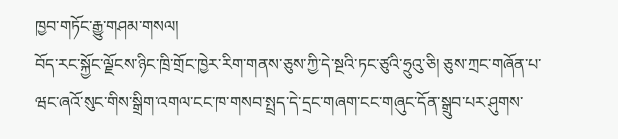ཁྱབ་གཏོང་རྒྱུ་གཤམ་གསལ།
བོད་རང་སྐྱོང་ལྗོངས་ཉིང་ཁྲི་གྲོང་ཁྱེར་རིག་གནས་ཅུས་ཀྱི་དེ་སྔའི་ཏང་ཙུའི་ཧྲུའུ་ཅི། ཅུས་ཀྲང་གཞོན་པ་ཝང་ཞའོ་སུང་གིས་སྒྲིག་འགལ་ངང་ཁ་གསབ་སྤྲད་དེ་དྲང་གཞག་ངང་གཞུང་དོན་སྒྲུབ་པར་ཤུགས་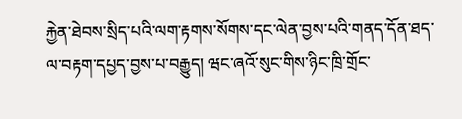རྐྱེན་ཐེབས་སྲིད་པའི་ལག་རྟགས་སོགས་དང་ལེན་བྱས་པའི་གནད་དོན་ཐད་ལ་བརྟག་དཔྱད་བྱས་པ་བརྒྱུད། ཝང་ཞའོ་སུང་གིས་ཉིང་ཁྲི་གྲོང་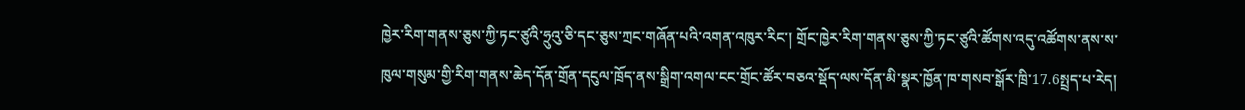ཁྱེར་རིག་གནས་ཅུས་ཀྱི་ཏང་ཙུའི་ཧྲུའུ་ཅི་དང་ཅུས་ཀྲང་གཞོན་པའི་འགན་འཁུར་རིང་། གྲོང་ཁྱེར་རིག་གནས་ཅུས་ཀྱི་ཏང་ཙུའི་ཚོགས་འདུ་འཚོགས་ནས་ས་ཁུལ་གསུམ་གྱི་རིག་གནས་ཆེད་དོན་གྲོན་དངུལ་ཁྲོད་ནས་སྒྲིག་འགལ་ངང་གྲོང་ཚོར་བཅའ་སྡོད་ལས་དོན་མི་སྣར་ཁྱོན་ཁ་གསབ་སྒོར་ཁྲི་17.6སྤྲད་པ་རེད།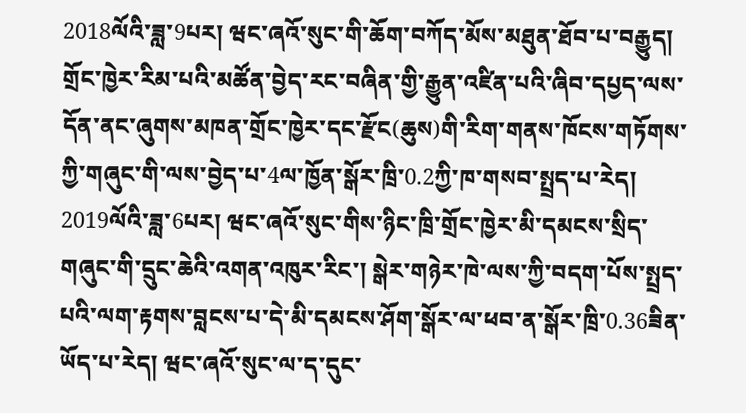2018ལོའི་ཟླ་9པར། ཝང་ཞའོ་སུང་གི་ཆོག་བཀོད་མོས་མཐུན་ཐོབ་པ་བརྒྱུད། གྲོང་ཁྱེར་རིམ་པའི་མཚོན་བྱེད་རང་བཞིན་གྱི་རྒྱུན་འཛིན་པའི་ཞིབ་དཔྱད་ལས་དོན་ནང་ཞུགས་མཁན་གྲོང་ཁྱེར་དང་རྫོང(ཆུས)གི་རིག་གནས་ཁོངས་གཏོགས་ཀྱི་གཞུང་གི་ལས་བྱེད་པ་4ལ་ཁྱོན་སྒོར་ཁྲི་0.2ཀྱི་ཁ་གསབ་སྤྲད་པ་རེད། 2019ལོའི་ཟླ་6པར། ཝང་ཞའོ་སུང་གིས་ཉིང་ཁྲི་གྲོང་ཁྱེར་མི་དམངས་སྲིད་གཞུང་གི་དྲུང་ཆེའི་འགན་འཁུར་རིང་། སྒེར་གཉེར་ཁེ་ལས་ཀྱི་བདག་པོས་སྤྲད་པའི་ལག་རྟགས་བླངས་པ་དེ་མི་དམངས་ཤོག་སྒོར་ལ་ཕབ་ན་སྒོར་ཁྲི་0.36ཟིན་ཡོད་པ་རེད། ཝང་ཞའོ་སུང་ལ་ད་དུང་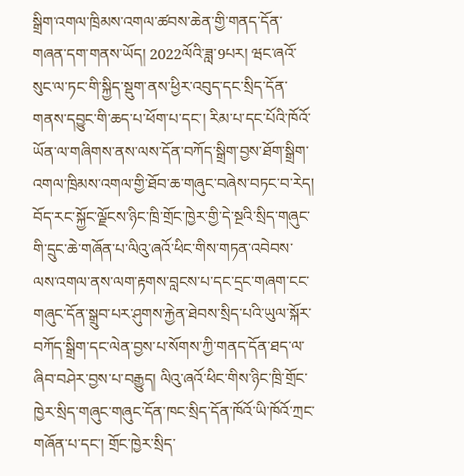སྒྲིག་འགལ་ཁྲིམས་འགལ་ཚབས་ཆེན་གྱི་གནད་དོན་གཞན་དག་གནས་ཡོད། 2022ལོའི་ཟླ་9པར། ཝང་ཞའོ་སུང་ལ་ཏང་གི་སྐྱིད་སྡུག་ནས་ཕྱིར་འབུད་དང་སྲིད་དོན་གནས་དབྱུང་གི་ཆད་པ་ཕོག་པ་དང་། རིམ་པ་དང་པོའི་ཁོའོ་ཡོན་ལ་གཞིགས་ནས་ལས་དོན་བཀོད་སྒྲིག་བྱས་ཐོག་སྒྲིག་འགལ་ཁྲིམས་འགལ་གྱི་ཐོབ་ཆ་གཞུང་བཞེས་བཏང་བ་རེད།
བོད་རང་སྐྱོང་ལྗོངས་ཉིང་ཁྲི་གྲོང་ཁྱེར་གྱི་དེ་སྔའི་སྲིད་གཞུང་གི་དྲུང་ཆེ་གཞོན་པ་ལིའུ་ཞའོ་ཕིང་གིས་གཏན་འབེབས་ལས་འགལ་ནས་ལག་རྟགས་བླངས་པ་དང་དྲང་གཞག་ངང་གཞུང་དོན་སྒྲུབ་པར་ཤུགས་རྐྱེན་ཐེབས་སྲིད་པའི་ཡུལ་སྐོར་བཀོད་སྒྲིག་དང་ལེན་བྱས་པ་སོགས་ཀྱི་གནད་དོན་ཐད་ལ་ཞིབ་བཤེར་བྱས་པ་བརྒྱུད། ལིའུ་ཞའོ་ཕིང་གིས་ཉིང་ཁྲི་གྲོང་ཁྱེར་སྲིད་གཞུང་གཞུང་དོན་ཁང་སྲིད་དོན་ཁོའོ་ཡི་ཁོའོ་ཀྲང་གཞོན་པ་དང་། གྲོང་ཁྱེར་སྲིད་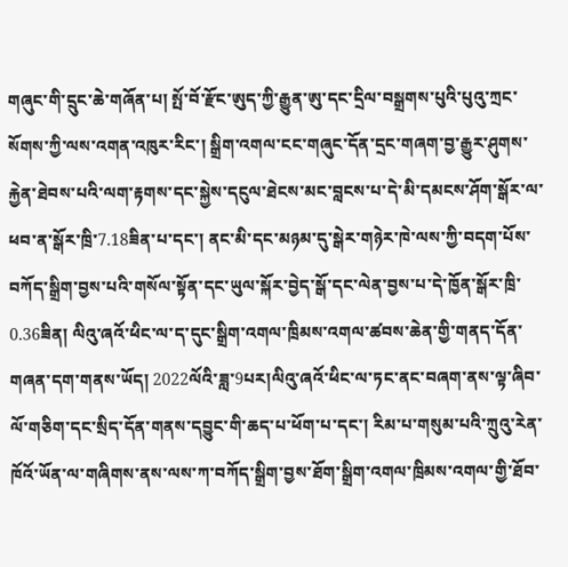གཞུང་གི་དྲུང་ཆེ་གཞོན་པ། སྤོ་བོ་རྫོང་ཨུད་ཀྱི་རྒྱུན་ཨུ་དང་དྲིལ་བསྒྲགས་པུའི་པུའུ་ཀྲང་སོགས་ཀྱི་ལས་འགན་འཁུར་རིང་། སྒྲིག་འགལ་ངང་གཞུང་དོན་དྲང་གཞག་བྱ་རྒྱུར་ཤུགས་རྐྱེན་ཐེབས་པའི་ལག་རྟགས་དང་སྐྱེས་དངུལ་ཐེངས་མང་བླངས་པ་དེ་མི་དམངས་ཤོག་སྒོར་ལ་ཕབ་ན་སྒོར་ཁྲི་7.18ཟིན་པ་དང་། ནང་མི་དང་མཉམ་དུ་སྒེར་གཉེར་ཁེ་ལས་ཀྱི་བདག་པོས་བཀོད་སྒྲིག་བྱས་པའི་གསོལ་སྟོན་དང་ཡུལ་སྐོར་བྱེད་སྒོ་དང་ལེན་བྱས་པ་དེ་ཁྱོན་སྒོར་ཁྲི་0.36ཟིན། ལིའུ་ཞའོ་ཕིང་ལ་ད་དུང་སྒྲིག་འགལ་ཁྲིམས་འགལ་ཚབས་ཆེན་གྱི་གནད་དོན་གཞན་དག་གནས་ཡོད། 2022ལོའི་ཟླ་9པར།ལིའུ་ཞའོ་ཕིང་ལ་ཏང་ནང་བཞག་ནས་ལྟ་ཞིབ་ལོ་གཅིག་དང་སྲིད་དོན་གནས་དབྱུང་གི་ཆད་པ་ཕོག་པ་དང་། རིམ་པ་གསུམ་པའི་ཀྲུའུ་རེན་ཁོའོ་ཡོན་ལ་གཞིགས་ནས་ལས་ཀ་བཀོད་སྒྲིག་བྱས་ཐོག་སྒྲིག་འགལ་ཁྲིམས་འགལ་གྱི་ཐོབ་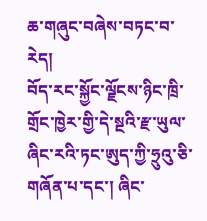ཆ་གཞུང་བཞེས་བཏང་བ་རེད།
བོད་རང་སྐྱོང་ལྗོངས་ཉིང་ཁྲི་གྲོང་ཁྱེར་གྱི་དེ་སྔའི་རྫ་ཡུལ་ཞིང་རའི་ཏང་ཨུད་ཀྱི་ཧྲུའུ་ཅི་གཞོན་པ་དང་། ཞིང་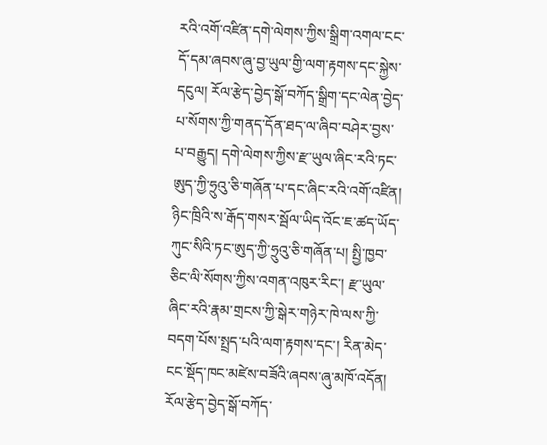རའི་འགོ་འཛིན་དགེ་ལེགས་ཀྱིས་སྒྲིག་འགལ་ངང་དོ་དམ་ཞབས་ཞུ་བྱ་ཡུལ་གྱི་ལག་རྟགས་དང་སྐྱེས་དངུལ། རོལ་རྩེད་བྱེད་སྒོ་བཀོད་སྒྲིག་དང་ལེན་བྱེད་པ་སོགས་ཀྱི་གནད་དོན་ཐད་ལ་ཞིབ་བཤེར་བྱས་པ་བརྒྱུད། དགེ་ལེགས་ཀྱིས་རྫ་ཡུལ་ཞིང་རའི་ཏང་ཨུད་ཀྱི་ཧྲུའུ་ཅི་གཞོན་པ་དང་ཞིང་རའི་འགོ་འཛིན། ཉིང་ཁྲིའི་ས་རྒོད་གསར་སྦོལ་ཡིད་འོང་ཇ་ཚད་ཡོད་ཀུང་སིའི་ཏང་ཨུད་ཀྱི་ཧྲུའུ་ཅི་གཞོན་པ། སྤྱི་ཁྱབ་ཅིང་ལི་སོགས་ཀྱིས་འགན་འཁུར་རིང་། རྫ་ཡུལ་ཞིང་རའི་རྣམ་གྲངས་ཀྱི་སྒེར་གཉེར་ཁེ་ལས་ཀྱི་བདག་པོས་སྤྲད་པའི་ལག་རྟགས་དང་། རིན་མེད་ངང་སྡོད་ཁང་མཛེས་བཟོའི་ཞབས་ཞུ་མཁོ་འདོན། རོལ་རྩེད་བྱེད་སྒོ་བཀོད་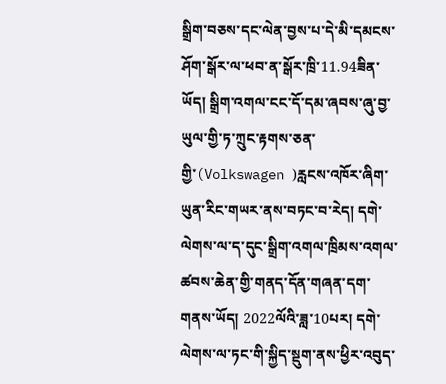སྒྲིག་བཅས་དང་ལེན་བྱས་པ་དེ་མི་དམངས་ཤོག་སྒོར་ལ་ཕབ་ན་སྒོར་ཁྲི་11.94ཟིན་ཡོད། སྒྲིག་འགལ་ངང་དོ་དམ་ཞབས་ཞུ་བྱ་ཡུལ་གྱི་ཏ་ཀྲུང་རྟགས་ཅན་གྱི་(Volkswagen )རླངས་འཁོར་ཞིག་ཡུན་རིང་གཡར་ནས་བཏང་བ་རེད། དགེ་ལེགས་ལ་ད་དུང་སྒྲིག་འགལ་ཁྲིམས་འགལ་ཚབས་ཆེན་གྱི་གནད་དོན་གཞན་དག་གནས་ཡོད། 2022ལོའི་ཟླ་10པར། དགེ་ལེགས་ལ་ཏང་གི་སྐྱིད་སྡུག་ནས་ཕྱིར་འབུད་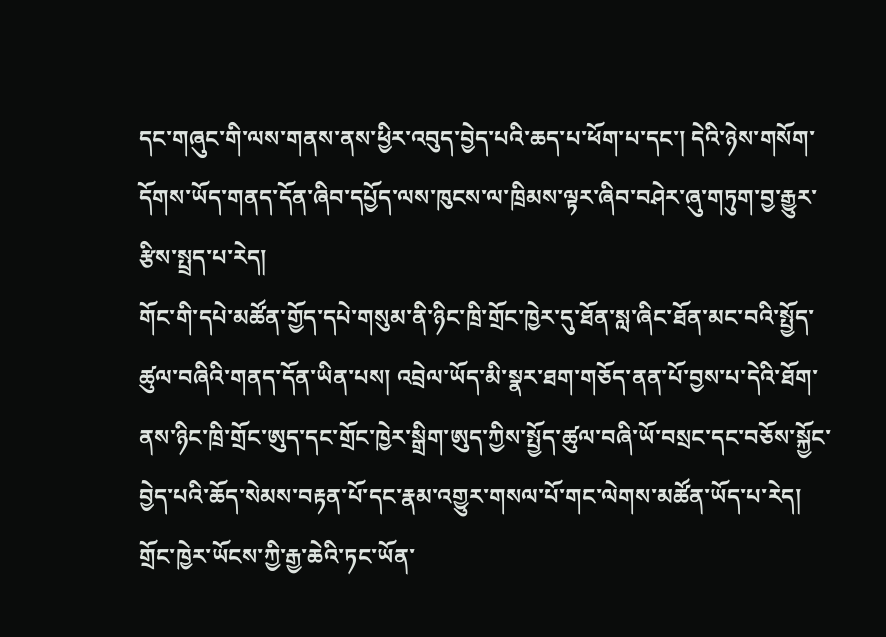དང་གཞུང་གི་ལས་གནས་ནས་ཕྱིར་འབུད་བྱེད་པའི་ཆད་པ་ཕོག་པ་དང་། དེའི་ཉེས་གསོག་དོགས་ཡོད་གནད་དོན་ཞིབ་དཔྱོད་ལས་ཁུངས་ལ་ཁྲིམས་ལྟར་ཞིབ་བཤེར་ཞུ་གཏུག་བྱ་རྒྱུར་རྩིས་སྤྲད་པ་རེད།
གོང་གི་དཔེ་མཚོན་གྱོད་དཔེ་གསུམ་ནི་ཉིང་ཁྲི་གྲོང་ཁྱེར་དུ་ཐོན་སླ་ཞིང་ཐོན་མང་བའི་སྤྱོད་ཚུལ་བཞིའི་གནད་དོན་ཡིན་པས། འབྲེལ་ཡོད་མི་སྣར་ཐག་གཅོད་ནན་པོ་བྱས་པ་དེའི་ཐོག་ནས་ཉིང་ཁྲི་གྲོང་ཨུད་དང་གྲོང་ཁྱེར་སྒྲིག་ཨུད་ཀྱིས་སྤྱོད་ཚུལ་བཞི་ཡོ་བསྲང་དང་བཅོས་སྐྱོང་བྱེད་པའི་ཆོད་སེམས་བརྟན་པོ་དང་རྣམ་འགྱུར་གསལ་པོ་གང་ལེགས་མཚོན་ཡོད་པ་རེད། གྲོང་ཁྱེར་ཡོངས་ཀྱི་རྒྱ་ཆེའི་ཏང་ཡོན་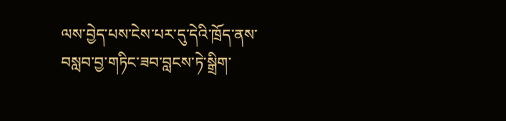ལས་བྱེད་པས་ངེས་པར་དུ་དེའི་ཁྲོད་ནས་བསླབ་བྱ་གཏིང་ཟབ་བླངས་ཏེ་སྒྲིག་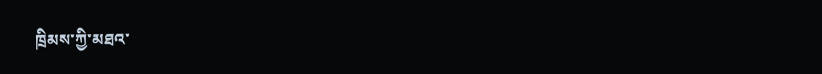ཁྲིམས་ཀྱི་མཐའ་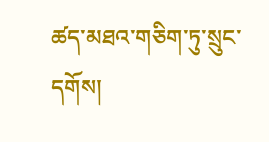ཚད་མཐའ་གཅིག་ཏུ་སྲུང་དགོས།